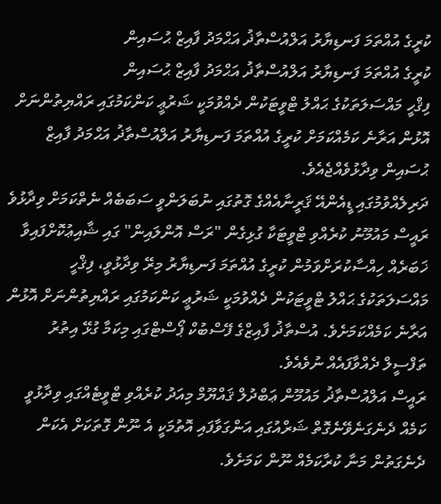ކުރީގެ އުއްތަމަ ފަނޑިޔާރު އަލްއުސްތާޛު އަޙްމަދު ފާއިޒް ޙުސައިން
ކުރީގެ އުއްތަމަ ފަނޑިޔާރު އަލްއުސްތާޛު އަޙްމަދު ފާއިޒް ޙުސައިން
ފިޤްހީ މައްސަލަތަކުގެ ޙައްލު ޓްވީޓަކުން ދެއްވުމަކީ ޝަރުޢީ ކަންކަމުގައި ރައްޔިތުންނަށް އޮޅުން އަރާނެ ކަމެއްކަމަށް ކުރީގެ އުއްތަމަ ފަނޑިޔާރު އަލްއުސްތާޛު އަޙްމަދު ފާއިޒް ޙުސައިން ވިދާޅުވެއްޖެއެވެ.
ދަރިލެއްވުމުގައި ޑީއެންއޭ ޤަރީނާއެއްގެ ގޮތުގައި ނުބަލަންވީ ސަބަބެއް ނެތްކަމަށް ވިދާޅުވެ ރައީސް މައުމޫނު ކުރެއްވި ޓްވީޓަކާ ގުޅިގެން "ރަސް އޮންލައިން" ގައި ޝާއިޢުކޮށްފައިވާ ޚަބަރެއް ހިއްސާކުރަށްވަމުން ކުރީގެ އުއްތަމަ ފަނޑިޔާރު މިރޭ ވިދާޅުވީ، ފިޤްހީ މައްސަލަތަކުގެ ޙައްލު ޓްވީޓަކުން ދެއްވުމަކީ ޝަރުޢީ ކަންކަމުގައި ރައްޔިތުންނަށް އޮޅުން އަރާނެ ކަމެއްކަމަށެވެ. އުސްތާޛު ފާއިޒްގެ ފޭސްބުކް ޕޯސްޓްގައި މިކަމާ ގުޅޭ އިތުރު ތަފްސީލް ދެއްވާފައެއް ނުވެއެވެ.
ރައީސް އަލްއުސްތާޛު މައުމޫން ޢަބްދުލް ޤައްޔޫމް މިއަދު ކުރެއްވި ޓްވީޓެއްގައި ވިދާޅުވީ ކަމެއް ދެނެގަނެވޭނެގޮތް ޝަރްއުގައި އަންގަވާފައި އޮތުމަކީ އެ ނޫން ގޮތަކަށް އެކަން ދެނެގަތުން މަނާ ކުރާކަމެއް ނޫން ކަމަށެވެ.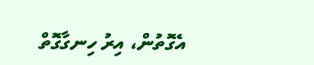އެގޮތުން، އިރު ހިނގާގޮތް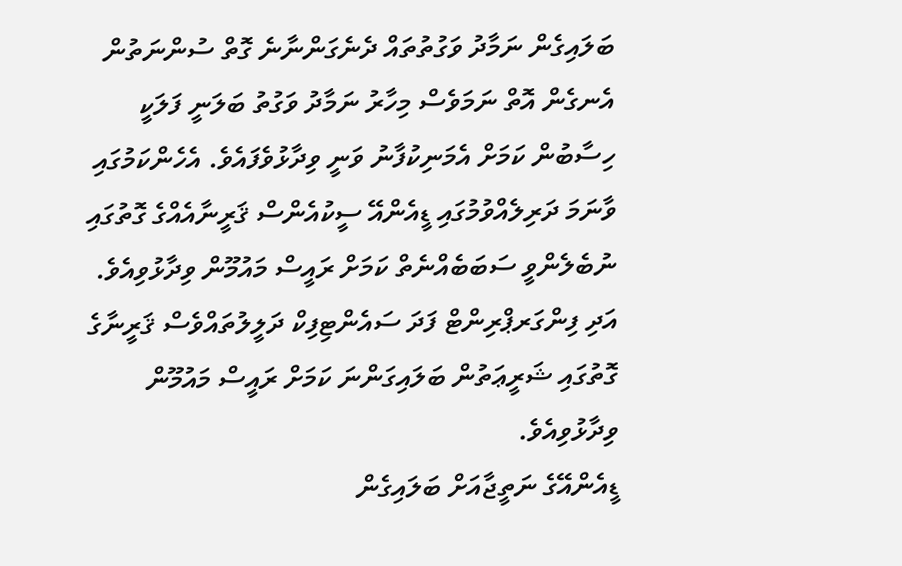ބަލައިގެން ނަމާދު ވަގުތުތައް ދެނެގަންނާނެ ގޮތް ސުންނަތުން އެނގެން އޮތް ނަމަވެސް މިހާރު ނަމާދު ވަގުތު ބަލަނީ ފަލަކީ ހިސާބުން ކަމަށް އެމަނިކުފާނު ވަނީ ވިދާޅުވެފައެވެ. އެހެންކަމުގައި ވާނަމަ ދަރިލެއްވުމުގައި ޑީއެންއޭ ސީކުއެންސް ޤަރީނާއެއްގެ ގޮތުގައި ނުބެލެންވީ ސަބަބެއްނެތް ކަމަށް ރައީސް މައުމޫން ވިދާޅުވިއެވެ. އަދި ފިންގަރޕްރިންޓް ފަދަ ސައެންޓިފިކް ދަލީލުތައްވެސް ޤަރީނާގެ ގޮތުގައި ޝަރީޢަތުން ބަލައިގަންނަ ކަމަށް ރައީސް މައުމޫން ވިދާޅުވިއެވެ.
ޑީއެންއޭގެ ނަތީޖާއަށް ބަލައިގެން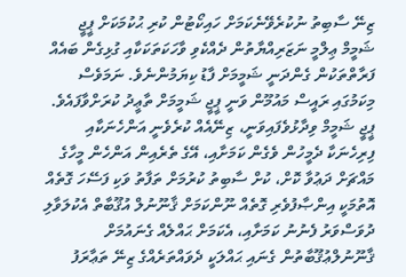ޒިނޭ ސާބިތު ނުކުރެވޭނެކަމަށް ހައިކޯޓުން ކުރި ޙުކުމަކަށް ޕީޖީ ޝަމީމް ޢިލްމީ ނަޒަރިއްޔާތުން ދެއްކެވި ވާހަކަތަކަކާއި ގުޅިގެން ބައެއް ފަރާތްތަކުން ގެންދަނީ ޝަމީމަށް ފާޑު ކިޔަމުންނެވެ. ނަމަވެސް މިކަމުގައި ރައީސް މައުމޫން ވަނީ ޕީޖީ ޝަމީމަށް ތާޢީދު ކުރަށްވާފައެވެ.
ޕީޖީ ޝަމީމް ވިދާޅުވެފައިވަނީ، ޒިނޭއެއް ކުރެވެނީ އަންހެނަކާއި ފިރިހެނަކާ ދެމީހުން ވެގެން ކަމަށާއި، އޭގެ ތެރެއިން އަންހެން މީހާގެ މައްޗަށް ދަޢުވާ ކޮށް، ކުށް ސާބިތު ކުރުމަށް ތަފާތު ވަކި ފަސޭހަ ގޮތެއް އޮތުމަކީ އިންޞާފުވެރި ގޮތެއް ނޫންކަމަށް ޤާނޫނުލް އުޤޫބާތް އެކުލަވާލި ދުވަސްވަރު ފެނުނު ކަމަށާއި، އެކަމަށް ޙައްލެއް ގެނައުމަށް ޤާނޫނުލްޢުޤޫބާތުން ގެނައި ޙައްލަކީ ދެވައްތަރެއްގެ ޒިނޭ ތަޢާރަފު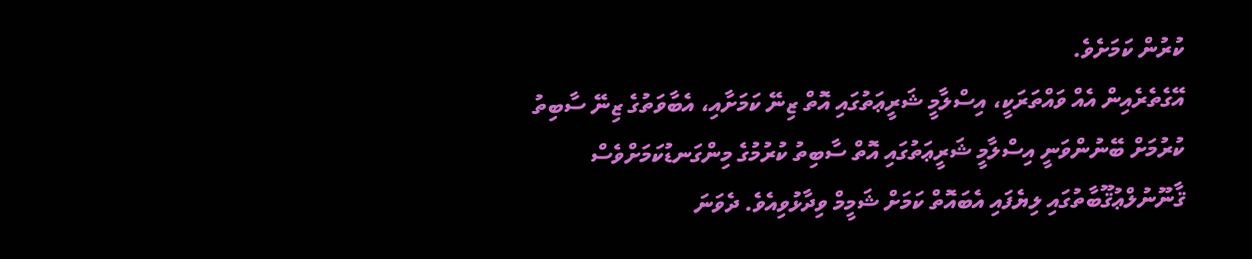ކުރުން ކަމަށެވެ.
އޭގެތެރެއިން އެއް ވައްތަރަކީ، އިސްލާމީ ޝަރީޢަތުގައި އޮތް ޒިނޭ ކަމަށާއި، އެބާވަތުގެ ޒިނޭ ސާބިތު ކުރުމަށް ބޭނުންވަނީ އިސްލާމީ ޝަރީޢަތުގައި އޮތް ސާބިތު ކުރުމުގެ މިންގަނޑުކަމަށްވެސް ޤާނޫނުލްޢުޤޫބާތުގައި ލިޔެފައި އެބައޮތް ކަމަށް ޝަމީމް ވިދާޅުވިއެވެ. ދެވަނަ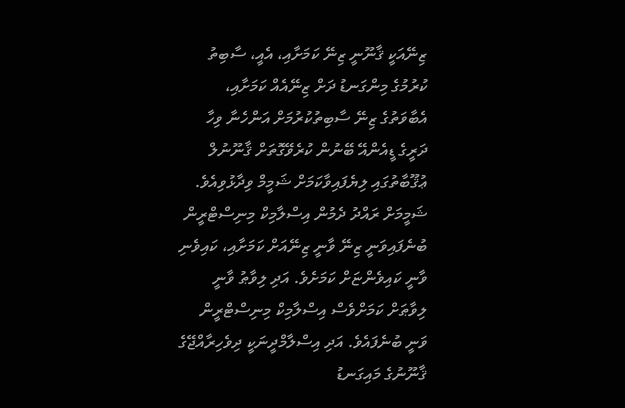ޒިނޭއަކީ ޤާނޫނީ ޒިނޭ ކަމަށާއި، އެއީ، ސާބިތު ކުރުމުގެ މިންގަނޑު ދަށް ޒިނޭއެއް ކަމަށާއި، އެބާވަތުގެ ޒިނޭ ސާބިތުކުރުމަށް އަންހެނާ ވިހާ ދަރީގެ ޑީއެންއޭ ބޭނުން ކުރެވޭގޮތަށް ޤާނޫނުލް ޢުޤޫބާތުގައި ލިޔެފައިވާކަމަށް ޝަމީމް ވިދާޅުވިއެވެ.
ޝަމީމަށް ރައްދު ދެމުން އިސްލާމިކް މިނިސްޓްރީން ބުނެފައިވަނީ ޒިނޭ ވާނީ ޒިނޭއަށް ކަމަށާއި، ކައިވެނި ވާނީ ކައިވެންޏަށް ކަމަށެވެ. އަދި ލިވާޠު ވާނީ ލިވާޠަށް ކަމަށްވެސް އިސްލާމިކް މިނިސްޓްރީން ވަނީ ބުނެފައެވެ. އަދި އިސްލާމްދީނަކީ ދިވެހިރާއްޖޭގެ ޤާނޫނުގެ މައިގަނޑު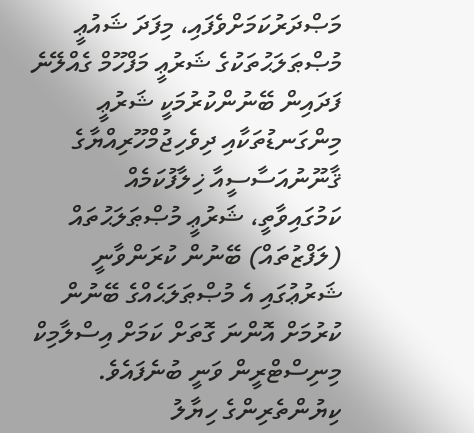މަޞްދަރުކަމަށްވެފައި، މިފަދަ ޝައުޢީ މުޞްޠަލަޙުތަކުގެ ޝަރުޢީ މަފްހޫމް ގެއްލޭނެ ފަދައިން ބޭނުންކުރުމަކީ ޝަރުޢީ މިންގަނޑުތަކާއި ދިވެހިޖުމްހޫރިއްޔާގެ ޤާނޫނުއަސާސީއާ ޚިލާފުކަމެއް ކަމުގައިވާތީ، ޝަރުޢީ މުޞްޠަލަޙުތައް (ލަފްޒުތައް) ބޭނުން ކުރަންވާނީ ޝަރުޢުގައި އެ މުޞްޠަލަޙެއްގެ ބޭނުން ކުރުމަށް އޮންނަ ގޮތަށް ކަމަށް އިސްލާމިކް މިނިސްޓްރީން ވަނީ ބުނެފައެވެ.
ކިޔުންތެރިންގެ ހިޔާލު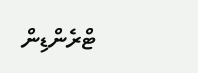ޓްރެންޑިން